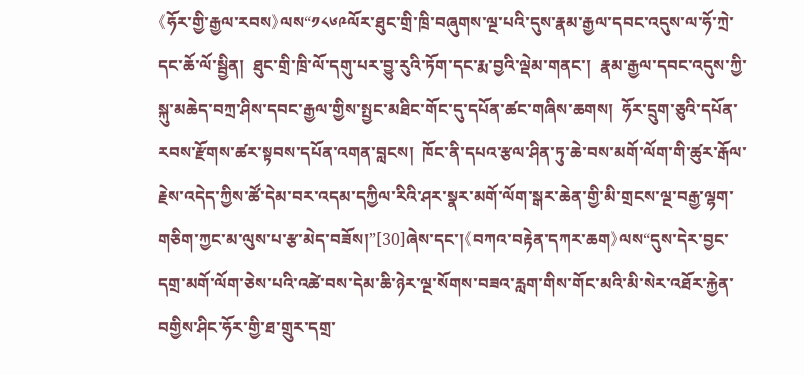《ཧོར་གྱི་རྒྱལ་རབས》ལས“༡༨༦༩ལོར་ཐུང་གྲི་ཁྲི་བཞུགས་ལྔ་པའི་དུས་རྣམ་རྒྱལ་དབང་འདུས་ལ་ཧོ་ཀྲེ་དང་ཆོ་ལོ་སྦྱིན།  ཐུང་གྲི་ཁྲི་ལོ་དགུ་པར་བྱུ་རུའི་ཏོག་དང་རྨ་བྱའི་ལྡེམ་གནང་།  རྣམ་རྒྱལ་དབང་འདུས་ཀྱི་སྐུ་མཆེད་བཀྲ་ཤིས་དབང་རྒྱལ་གྱིས་སྤྱང་མཐིང་གོང་དུ་དཔོན་ཚང་གཞིས་ཆགས།  ཧོར་དྲུག་ཅུའི་དཔོན་རབས་རྫོགས་ཚར་སྟབས་དཔོན་འགན་བླངས།  ཁོང་ནི་དཔའ་རྩལ་ཤིན་ཏུ་ཆེ་བས་མགོ་ལོག་གི་ཚུར་རྒོལ་རྗེས་འདེད་ཀྱིས་ཚོ་དེམ་བར་འདམ་དཀྱིལ་རིའི་ཤར་སྣར་མགོ་ལོག་སྒར་ཆེན་གྱི་མི་གྲངས་ལྔ་བརྒྱ་ལྷག་གཅིག་ཀྱང་མ་ལུས་པ་རྩ་མེད་བཟོས།”[30]ཞེས་དང་།《བཀའ་བརྟེན་དཀར་ཆག》ལས“དུས་དེར་བྱང་དགྲ་མགོ་ལོག་ཅེས་པའི་འཚེ་བས་དེམ་ཆི་ཉེར་ལྔ་སོགས་བཟའ་རླག་གིས་གོང་མའི་མི་སེར་འཐོར་རྐྱེན་བགྱིས་ཤིང་ཧོར་གྱི་ཐ་གྲུར་དགྲ་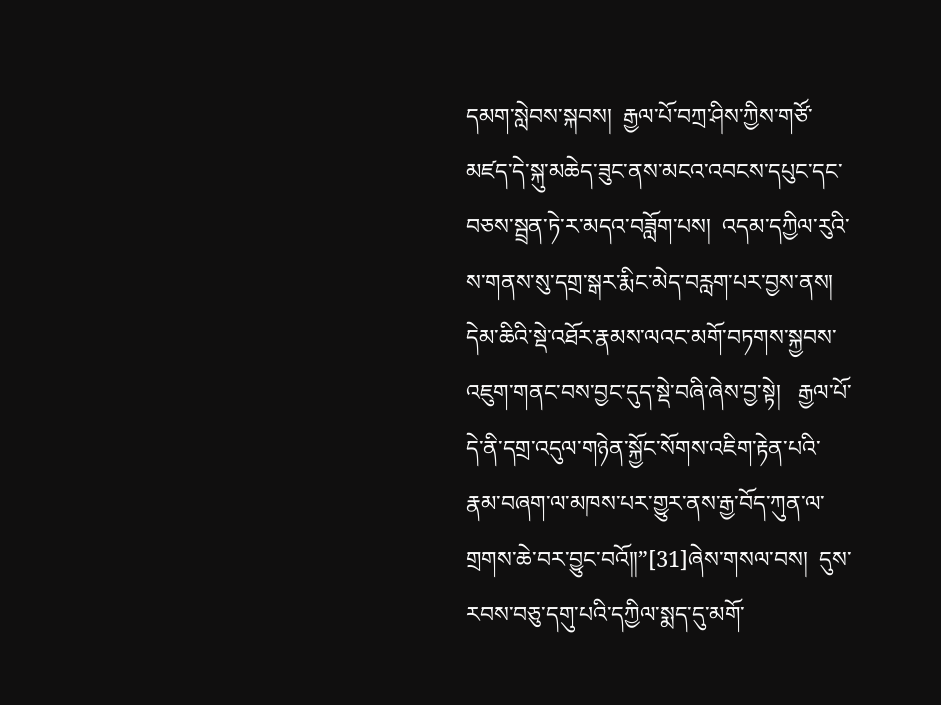དམག་སླེབས་སྐབས།  རྒྱལ་པོ་བཀྲ་ཤིས་ཀྱིས་གཙོ་མཛད་དེ་སྐུ་མཆེད་ཟུང་ནས་མངའ་འབངས་དཔུང་དང་བཅས་སྦྲན་ཏེ་ར་མདའ་བཟློག་པས།  འདམ་དཀྱིལ་རུའི་ས་གནས་སུ་དགྲ་སྒར་རྨིང་མེད་བརླག་པར་བྱས་ནས།  དེམ་ཆིའི་སྡེ་འཐོར་རྣམས་ལའང་མགོ་བཏགས་སྐྱབས་འཇུག་གནང་བས་བྱང་དུད་སྡེ་བཞི་ཞེས་བྱ་སྟེ།   རྒྱལ་པོ་དེ་ནི་དགྲ་འདུལ་གཉེན་སྐྱོང་སོགས་འཇིག་རྟེན་པའི་རྣམ་བཞག་ལ་མཁས་པར་གྱུར་ནས་རྒྱ་བོད་ཀུན་ལ་གྲགས་ཆེ་བར་བྱུང་བའོ།།”[31]ཞེས་གསལ་བས།  དུས་རབས་བཅུ་དགུ་པའི་དཀྱིལ་སྨད་དུ་མགོ་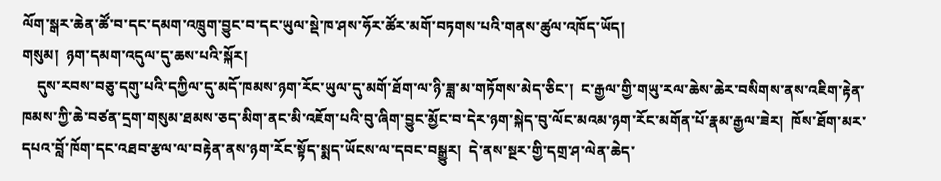ལོག་སྒར་ཆེན་ཚོ་བ་དང་དམག་འཁྲུག་བྱུང་བ་དང་ཡུལ་སྡེ་ཁ་ཤས་ཧོར་ཚོར་མགོ་བཏགས་པའི་གནས་ཚུལ་འཁོད་ཡོད།
གསུམ།  ཉག་དམག་འདུལ་དུ་ཆས་པའི་སྐོར།
    དུས་རབས་བཅུ་དགུ་པའི་དཀྱིལ་དུ་མདོ་ཁམས་ཉག་རོང་ཡུལ་དུ་མགོ་ཐོག་ལ་ཉི་ཟླ་མ་གཏོགས་མེད་ཅིང་།  ང་རྒྱལ་གྱི་གཡུ་རལ་ཆེས་ཆེར་བསིགས་ནས་འཇིག་རྟེན་ཁམས་ཀྱི་ཆེ་བཙན་དྲག་གསུམ་ཐམས་ཅད་མིག་ནང་མི་འཇོག་པའི་བུ་ཞིག་བྱུང་མྱོང་བ་དེར་ཉག་སྐེད་བུ་ལོང་མའམ་ཉག་རོང་མགོན་པོ་རྣམ་རྒྱལ་ཟེར།  ཁོས་ཐོག་མར་དཔའ་བློ་ཁོག་དང་འཐབ་རྩལ་ལ་བརྟེན་ནས་ཉག་རོང་སྟོད་སྨད་ཡོངས་ལ་དབང་བསྒྱུར།  དེ་ནས་སྔར་གྱི་དགྲ་ཤ་ལེན་ཆེད་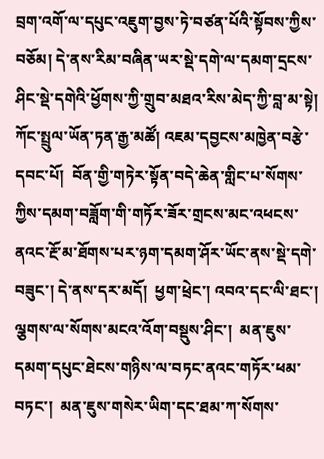བྲག་འགོ་ལ་དཔུང་འཇུག་བྱས་ཏེ་བཙན་པོའི་སྟོབས་ཀྱིས་བཅོམ། དེ་ནས་རིམ་བཞིན་ཡར་སྡེ་དགེ་ལ་དམག་དྲངས་ཤིང་སྡེ་དགེའི་ཕྱོགས་ཀྱི་གྲུབ་མཐའ་རིས་མེད་ཀྱི་བླ་མ་སྟེ།  ཀོང་སྤྲུལ་ཡོན་ཏན་རྒྱ་མཚོ། འཇམ་དབྱངས་མཁྱེན་བརྩེ་དབང་པོ།  བོན་གྱི་གཏེར་སྟོན་བདེ་ཆེན་གླིང་པ་སོགས་ཀྱིས་དམག་བཟློག་གི་གཏོར་ཟོར་གྲངས་མང་འཕངས་ནའང་རྔོ་མ་ཐོགས་པར་ཉག་དམག་ཤོར་ཡོང་ནས་སྡེ་དགེ་བཟུང་། དེ་ནས་དར་མདོ།  ཕྱག་ཕྲེང་། འབའ་དང་ལི་ཐང་། ལྕགས་ལ་སོགས་མངའ་འོག་བསྡུས་ཤིང་།  མན་ཇུས་དམག་དཔུང་ཐེངས་གཉིས་ལ་བཏང་ནའང་གཏོར་ཕམ་བཏང་།  མན་ཇུས་གསེར་ཡིག་དང་ཐམ་ཀ་སོགས་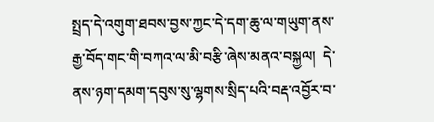སྤྲད་དེ་འགུག་ཐབས་བྱས་ཀྱང་དེ་དག་ཆུ་ལ་གཡུག་ནས་རྒྱ་བོད་གང་གི་བཀའ་ལ་མི་བརྩི་ཞེས་མནའ་བསྐྱལ།  དེ་ནས་ཉག་དམག་དབུས་སུ་ལྷགས་སྲིད་པའི་བརྡ་འབྱོར་བ་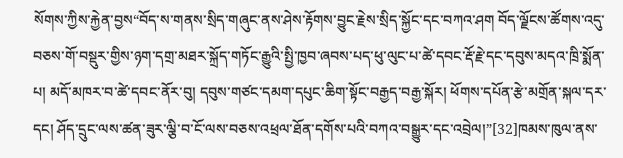སོགས་ཀྱིས་རྐྱེན་བྱས“བོད་ས་གནས་སྲིད་གཞུང་ནས་ཤེས་རྟོགས་བྱུང་རྗེས་སྲིད་སྐྱོང་དང་བཀའ་ཤག བོད་ལྗོངས་ཚོགས་འདུ་བཅས་གོ་བསྡུར་གྱིས་ཉག་དགྲ་མཐར་སྐྲོད་གཏོང་རྒྱུའི་སྤྱི་ཁྱབ་ཞབས་པད་ཕུ་ལུང་པ་ཚེ་དབང་རྡོ་རྗེ་དང་དབུས་མདའ་ཁྲི་སྨོན་པ། མདོ་མཁར་བ་ཚེ་དབང་ནོར་བུ། དབུས་གཙང་དམག་དཔུང་ཆིག་སྟོང་བརྒྱད་བརྒྱ་སྐོར། ཕོགས་དཔོན་རྩེ་མགྲོན་སྐལ་དར་དང། ཤོད་དྲུང་ལས་ཚན་ཟུར་ལྕི་བ་ངོ་ལས་བཅས་འཕྲལ་ཐོན་དགོས་པའི་བཀའ་བསྒྱུར་དང་འབྲེལ།”[32]ཁམས་ཁུལ་ནས་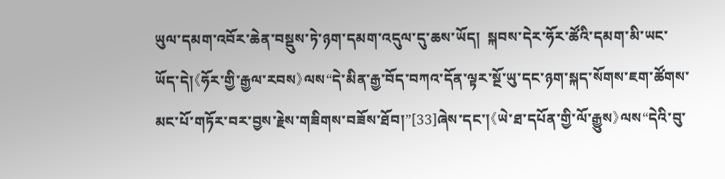ཡུལ་དམག་འབོར་ཆེན་བསྡུས་ཏེ་ཉག་དམག་འདུལ་དུ་ཆས་ཡོད།  སྐབས་དེར་ཧོར་ཚོའི་དམག་མི་ཡང་ཡོད་དེ།《ཧོར་གྱི་རྒྱལ་རབས》ལས“དེ་མིན་རྒྱ་བོད་བཀའ་དོན་ལྟར་སྔོ་ཡུ་དང་ཉག་སྐད་སོགས་ཇག་ཚོགས་མང་པོ་གཏོར་བར་བྱས་རྗེས་གཟིགས་བཟོས་ཐོབ།”[33]ཞེས་དང་།《ཡེ་ཐ་དཔོན་གྱི་ལོ་རྒྱུས》ལས“དེའི་བུ་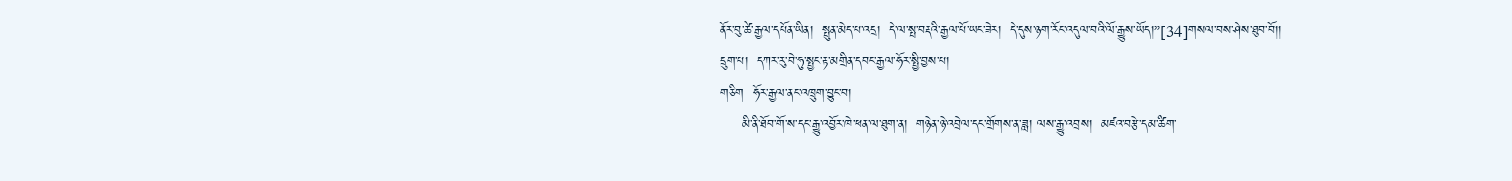ནོར་བུ་ཚེ་རྒྱལ་དཔོན་ཡིན།  སྤུན་མེད་པ་འདྲ།  དེ་ལ་སྤ་བརྡའི་རྒྱལ་པོ་ཡང་ཟེར།  དེ་དུས་ཉག་རོང་འདུལ་བའི་ལོ་རྒྱུས་ཡོད།”[34]གསལ་བས་ཤེས་ཐུབ་བོ།།
དྲུག་པ།  དཀར་རུ་བེ་ཧུ་སྤྱང་རྟ་མགྲིན་དབང་རྒྱལ་ཧོར་སྤྱི་བྱས་པ།
གཅིག  ཧོར་རྒྱལ་ནང་འཁྲུག་བྱུང་བ།
     མི་ནི་ཐོབ་གོ་ས་དང་རྒྱུ་འབྱོར་ཁེ་ཕན་ལ་ཐུག་ན།  གཉེན་ཉེ་འབྲེལ་དང་གྲོགས་ན་ཟླ། ལས་རྒྱུ་འབྲས།  མཛའ་བརྩེ་དམ་ཚིག་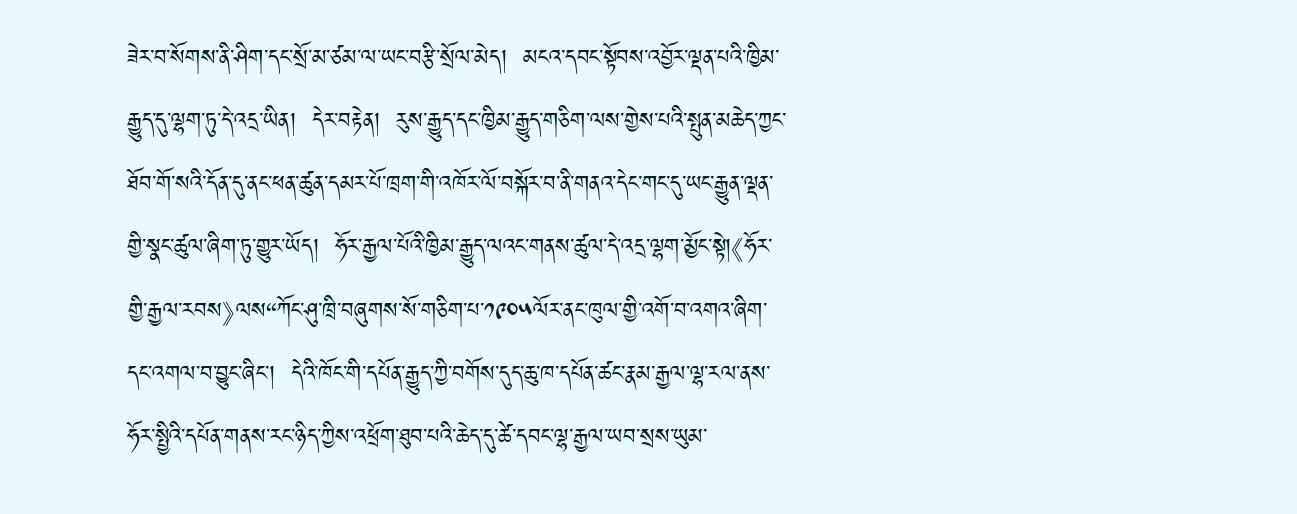ཟེར་བ་སོགས་ནི་ཤིག་དང་སྲོ་མ་ཙམ་ལ་ཡང་བརྩི་སྲོལ་མེད།  མངའ་དབང་སྟོབས་འབྱོར་ལྡན་པའི་ཁྱིམ་རྒྱུད་དུ་ལྷག་ཏུ་དེ་འདྲ་ཡིན།  དེར་བརྟེན།  རུས་རྒྱུད་དང་ཁྱིམ་རྒྱུད་གཅིག་ལས་གྱེས་པའི་སྤུན་མཆེད་ཀྱང་ཐོབ་གོ་སའི་དོན་དུ་ནང་ཕན་ཚུན་དམར་པོ་ཁྲག་གི་འཁོར་ལོ་བསྐོར་བ་ནི་གནའ་དེང་གང་དུ་ཡང་རྒྱུན་ལྡན་གྱི་སྣང་ཚུལ་ཞིག་ཏུ་གྱུར་ཡོད།  ཧོར་རྒྱལ་པོའི་ཁྱིམ་རྒྱུད་ལའང་གནས་ཚུལ་དེ་འདྲ་ལྷག་མྱོང་སྟེ།《ཧོར་གྱི་རྒྱལ་རབས》ལས“ཀོང་ཤུ་ཁྲི་བཞུགས་སོ་གཅིག་པ་༡༩༠༥ལོར་ནང་ཁུལ་གྱི་འགོ་བ་འགའ་ཞིག་དང་འགལ་བ་བྱུང་ཞིང་།  དེའི་ཁོང་གི་དཔོན་རྒྱུད་ཀྱི་བགོས་དུད་ཆུ་ཁ་དཔོན་ཚང་རྣམ་རྒྱལ་ལྷ་རལ་ནས་ཧོར་སྤྱིའི་དཔོན་གནས་རང་ཉིད་ཀྱིས་འཕྲོག་ཐུབ་པའི་ཆེད་དུ་ཚེ་དབང་ལྷ་རྒྱལ་ཡབ་སྲས་ཡུམ་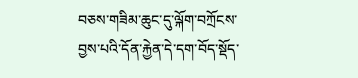བཅས་གཟིམ་ཆུང་དུ་ལྐོག་བཀྲོངས་བྱས་པའི་དོན་རྐྱེན་དེ་དག་བོད་སྡོད་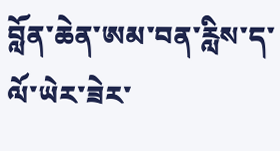བློན་ཆེན་ཨམ་བན་རླིས་ད་ལོ་ཡེར་ཟེར་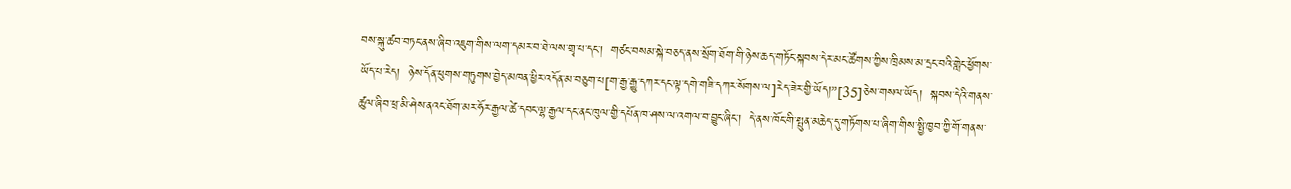བས་སྐུ་ཚབ་བཏང་ནས་ཞིབ་འཇུག་གིས་ལག་དམར་བ་ཐེ་ལས་གྲྭ་པ་དང་།  གཙང་བསམ་སྐེ་བཅད་ནས་སྲོག་ཐོག་གི་ཉེས་ཆད་གཏོང་སྐབས་དེར་མང་ཚོགས་ཀྱིས་ཁྲིམས་མ་དྲང་བའི་གླེང་ཕྱོགས་ཡོད་པ་རེད།  ཉེས་དོན་ཕུགས་གཏུགས་བྱེད་མཁན་ཕྱིར་འདོན་མ་བཅུག་པ[ག་རྒྱ་རྒྱུ་དཀར་དང་ལྟ་དགེ་གཟི་དཀར་སོགས་ལ]རེད་ཟེར་གྱི་ཡོད།”[35]ཅེས་གསལ་ཡོད།  སྐབས་དེའི་གནས་ཚུལ་ཞིབ་ཕྲ་མི་ཤེས་ནའང་ཐོག་མར་ཧོར་རྒྱལ་ཚེ་དབང་ལྷ་རྒྱལ་དང་ནང་ཁུལ་གྱི་དཔོན་ཁ་ཤས་ལ་འགལ་བ་བྱུང་ཞིང་།  དེ་ནས་ཁོང་གི་སྤུན་མཆེད་དུ་གཏོགས་པ་ཞིག་གིས་སྤྱི་ཁྱབ་ཀྱི་གོ་གནས་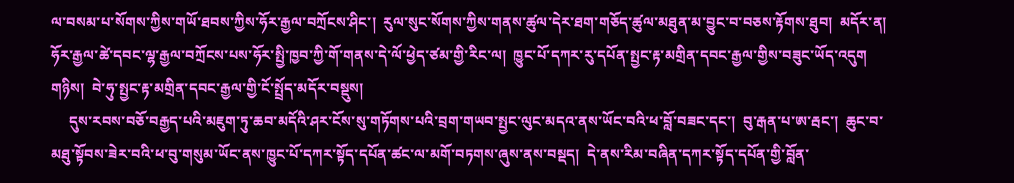ལ་བསམ་པ་སོགས་ཀྱིས་གཡོ་ཐབས་ཀྱིས་ཧོར་རྒྱལ་བཀྲོངས་ཤིང་།  རུལ་སུང་སོགས་ཀྱིས་གནས་ཚུལ་དེར་ཐག་གཅོད་ཚུལ་མཐུན་མ་བྱུང་བ་བཅས་རྟོགས་ཐུབ།  མདོར་ན།  ཧོར་རྒྱལ་ཚེ་དབང་ལྷ་རྒྱལ་བཀྲོངས་པས་ཧོར་སྤྱི་ཁྱབ་ཀྱི་གོ་གནས་དེ་ལོ་ཕྱེད་ཙམ་གྱི་རིང་ལ།  ཁྱུང་པོ་དཀར་རུ་དཔོན་སྤྱང་རྟ་མགྲིན་དབང་རྒྱལ་གྱིས་བཟུང་ཡོད་འདུག
གཉིས།  བེ་ཧུ་སྤྱང་རྟ་མགྲིན་དབང་རྒྱལ་གྱི་ངོ་སྤྲོད་མདོར་བསྡུས།
     དུས་རབས་བཅོ་བརྒྱད་པའི་མཇུག་ཏུ་ཆབ་མདོའི་ཤར་ངོས་སུ་གཏོགས་པའི་བྲག་གཡབ་སྤྱང་ལུང་མདའ་ནས་ཡོང་བའི་ཕ་བློ་བཟང་དང་།  བུ་རྒན་པ་ཨ་རྦང་།  ཆུང་བ་མཐུ་སྟོབས་ཟེར་བའི་ཕ་བུ་གསུམ་ཡོང་ནས་ཁྱུང་པོ་དཀར་སྟོད་དཔོན་ཚང་ལ་མགོ་བཏགས་ཞུས་ནས་བསྡད།  དེ་ནས་རིམ་བཞིན་དཀར་སྟོད་དཔོན་གྱི་བློན་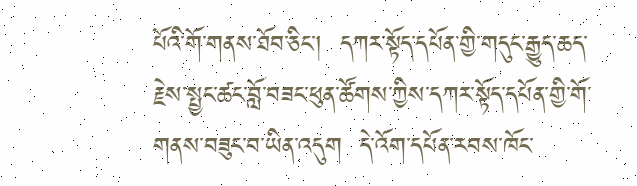པོའི་གོ་གནས་ཐོབ་ཅིང་།  དཀར་སྟོད་དཔོན་གྱི་གདུང་རྒྱུད་ཆད་རྗེས་སྤྱང་ཚང་བློ་བཟང་ཕུན་ཚོགས་ཀྱིས་དཀར་སྟོད་དཔོན་གྱི་གོ་གནས་བཟུང་བ་ཡིན་འདུག  དེ་འོག་དཔོན་རབས་ཁོང་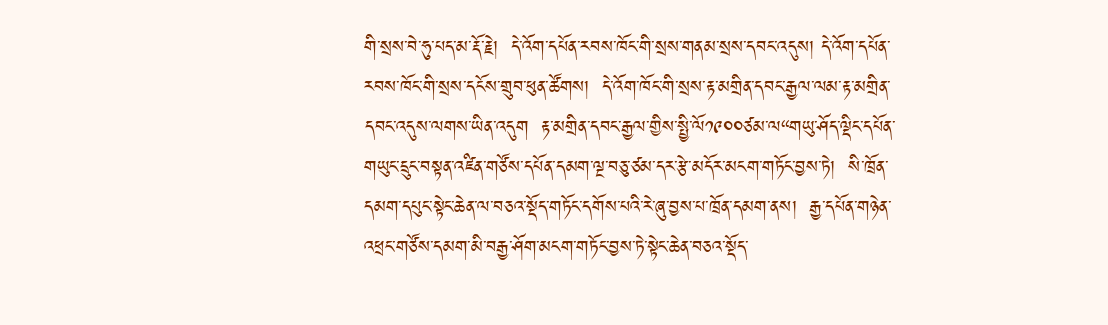གི་སྲས་བེ་ཧུ་པད་མ་རྡོ་རྗེ།  དེ་འོག་དཔོན་རབས་ཁོང་གི་སྲས་གནམ་སྲས་དབང་འདུས། དེ་འོག་དཔོན་རབས་ཁོང་གི་སྲས་དངོས་གྲུབ་ཕུན་ཚོགས།  དེ་འོག་ཁོང་གི་སྲས་རྟ་མགྲིན་དབང་རྒྱལ་ལམ་རྟ་མགྲིན་དབང་འདུས་ལགས་ཡིན་འདུག  རྟ་མགྲིན་དབང་རྒྱལ་གྱིས་སྤྱི་ལོ༡༩༠༠ཙམ་ལ“གཡུ་ཤོད་ལྡིང་དཔོན་གཡུང་དྲུང་བསྟན་འཛིན་གཙོས་དཔོན་དམག་ལྔ་བཅུ་ཙམ་དར་རྩེ་མདོར་མངག་གཏོང་བྱས་ཏེ།  སི་ཁྲོན་དམག་དཔུང་སྟེང་ཆེན་ལ་བཅའ་སྡོད་གཏོང་དགོས་པའི་རེ་ཞུ་བྱས་པ་ཁྲོན་དམག་ནས།  རྒྱ་དཔོན་གཉེན་འཕྲང་གཙོས་དམག་མི་བརྒྱ་ཤོག་མངག་གཏོང་བྱས་ཏེ་སྟེང་ཆེན་བཅའ་སྡོད་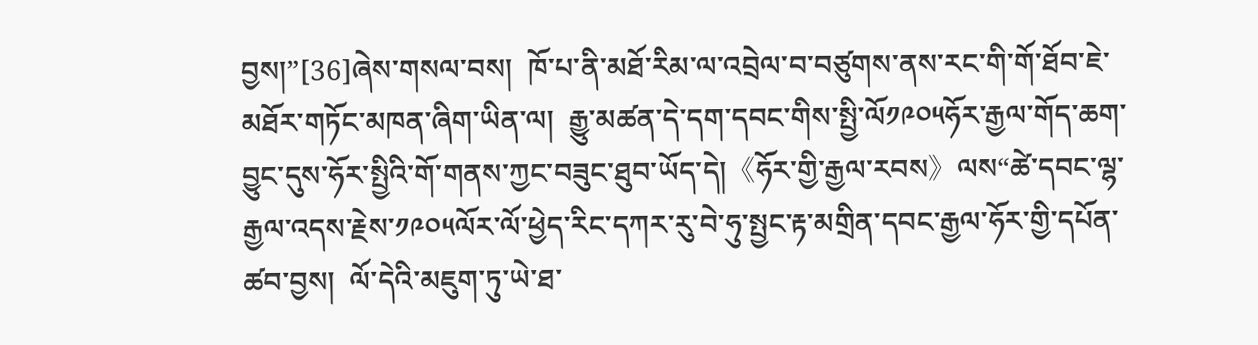བྱས།”[36]ཞེས་གསལ་བས།  ཁོ་པ་ནི་མཐོ་རིམ་ལ་འབྲེལ་བ་བཙུགས་ནས་རང་གི་གོ་ཐོབ་ཇེ་མཐོར་གཏོང་མཁན་ཞིག་ཡིན་ལ།  རྒྱུ་མཚན་དེ་དག་དབང་གིས་སྤྱི་ལོ༡༩༠༥ཧོར་རྒྱལ་གོད་ཆག་བྱུང་དུས་ཧོར་སྤྱིའི་གོ་གནས་ཀྱང་བཟུང་ཐུབ་ཡོད་དེ།《ཧོར་གྱི་རྒྱལ་རབས》ལས“ཚེ་དབང་ལྷ་རྒྱལ་འདས་རྗེས་༡༩༠༥ལོར་ལོ་ཕྱེད་རིང་དཀར་རུ་བེ་ཧུ་སྤྱང་རྟ་མགྲིན་དབང་རྒྱལ་ཧོར་གྱི་དཔོན་ཚབ་བྱས།  ལོ་དེའི་མཇུག་ཏུ་ཡེ་ཐ་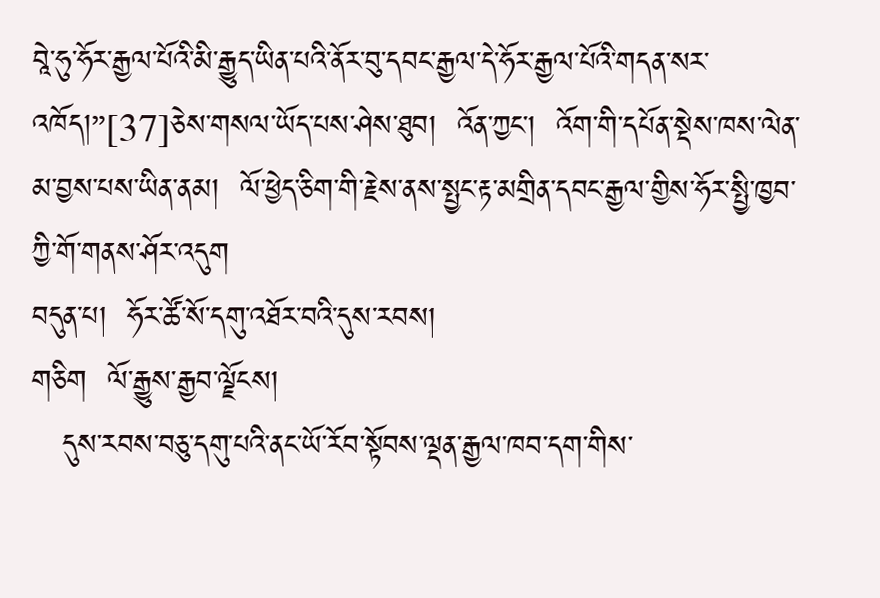བཱེ་ཧུ་ཧོར་རྒྱལ་པོའི་མི་རྒྱུད་ཡིན་པའི་ནོར་བུ་དབང་རྒྱལ་དེ་ཧོར་རྒྱལ་པོའི་གདན་སར་འཁོད།”[37]ཅེས་གསལ་ཡོད་པས་ཤེས་ཐུབ།  འོན་ཀྱང་།  འོག་གི་དཔོན་སྡེས་ཁས་ལེན་མ་བྱས་པས་ཡིན་ནམ།  ལོ་ཕྱེད་ཅིག་གི་རྗེས་ནས་སྤྱང་རྟ་མགྲིན་དབང་རྒྱལ་གྱིས་ཧོར་སྤྱི་ཁྱབ་ཀྱི་གོ་གནས་ཤོར་འདུག
བདུན་པ།  ཧོར་ཚོ་སོ་དགུ་འཐོར་བའི་དུས་རབས།
གཅིག  ལོ་རྒྱུས་རྒྱབ་ལྗོངས།
   དུས་རབས་བཅུ་དགུ་པའི་ནང་ཡོ་རོབ་སྟོབས་ལྡན་རྒྱལ་ཁབ་དག་གིས་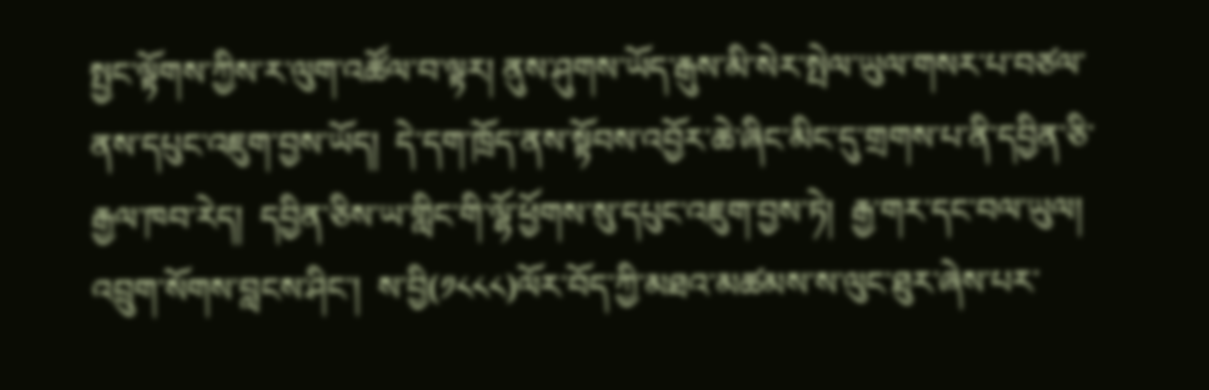སྤྱང་ལྟོགས་ཀྱིས་ར་ལུག་འཚོལ་བ་ལྟར། ནུས་ཤུགས་ཡོད་རྒུས་མི་སེར་སྤེལ་ཡུལ་གསར་པ་བཙལ་ནས་དཔུང་འཇུག་བྱས་ཡོད།  དེ་དག་ཁྲོད་ནས་སྟོབས་འབྱོར་ཆེ་ཞིང་མིང་དུ་གྲགས་པ་ནི་དབྱིན་ཅི་རྒྱལ་ཁབ་རེད།  དབྱིན་ཅིས་ཡ་གླིང་གི་ལྷོ་ཕྱོགས་སུ་དཔུང་འཇུག་བྱས་ཏེ།  རྒྱ་གར་དང་བལ་ཡུལ།  འབྲུག་སོགས་བླངས་ཤིང་།  ས་བྱི(༡༨༨༨)ལོར་བོད་ཀྱི་མཐའ་མཚམས་ས་ལུང་ཐུར་ཞེས་པར་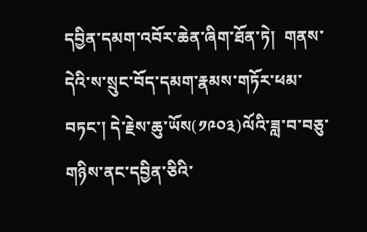དབྱིན་དམག་འབོར་ཆེན་ཞིག་ཐོན་ཏེ།  གནས་དེའི་ས་སྲུང་བོད་དམག་རྣམས་གཏོར་ཕམ་བཏང་། དེ་རྗེས་ཆུ་ཡོས(༡༩༠༣)ལོའི་ཟླ་བ་བཅུ་གཉིས་ནང་དབྱིན་ཅིའི་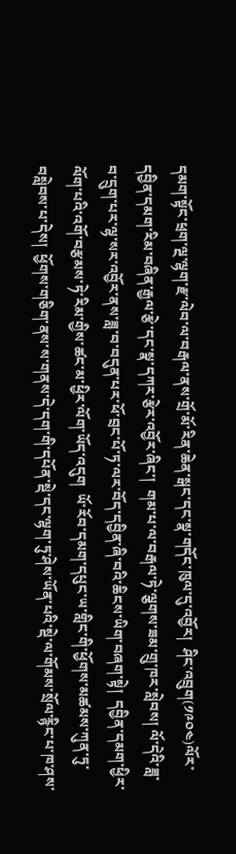དམག་སྟོང་ཕྲག་ལྔ་ལྷག་རྫ་ལེབ་ལ་བརྒལ་ནས་གྲོ་མོ་རིན་ཆེན་སྒང་དང་སྣ་གདོང་ཁུལ་དུ་འབྱོར།  ཤིང་འབྲུག(༡༩༠༤)ལོར་དབྱིན་དམག་རིམ་བཞིན་རྒྱལ་རྩེ་དང་སྣ་དཀར་རྩེར་འབྱོར་ཞིང་།  གམ་པ་ལ་བརྒལ་ཏེ་ལྕགས་ཟམ་གྲུ་ཁར་སླེབས། ལོ་དེའི་ཟླ་བ་དྲུག་པར་ལྷ་སར་འབྱོར་ནས་ཟླ་བ་བདུན་པར་ཕོ་བྲང་པོ་ཏ་ལར་བོད་དབྱིན་ཞི་བའི་ཆིངས་ཡིག་བཞག་སྟེ།  དབྱིན་དམག་ཕྱིར་ལོག་པའི་འགོ་བརྩམས་ཏེ་རིམ་གྱིས་ཚང་མ་ཕྱིར་ལོག་ཡོད་འདུག  ཡོ་རོབ་དམག་དཔུང་ཡ་གླིང་གི་ཕྱོགས་མཚམས་ཀུན་ཏུ་བསླེབས་པ་དེས།  ཕྱོགས་གཅིག་ནས་ས་གནས་དེ་དག་གི་དཔོན་སྡེ་དང་ལྷག་ཏུ་ཤེས་ཡོན་པའི་སྡེ་ལ་གོམས་སྲོལ་རྙིང་པ་ཁ་ཤས་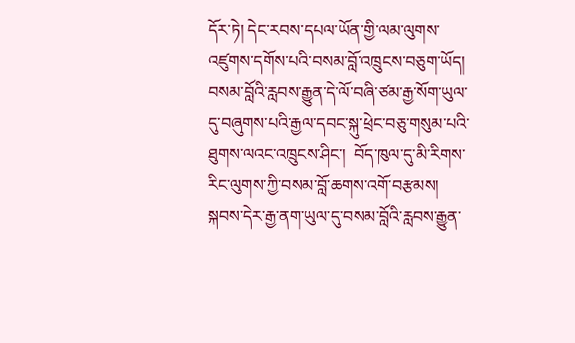དོར་ཏེ། དེང་རབས་དཔལ་ཡོན་གྱི་ལམ་ལུགས་འཛུགས་དགོས་པའི་བསམ་བློ་འཁྲུངས་བཅུག་ཡོད།  བསམ་བློའི་རླབས་རྒྱུན་དེ་ལོ་བཞི་ཙམ་རྒྱ་སོག་ཡུལ་དུ་བཞུགས་པའི་རྒྱལ་དབང་སྐུ་ཕྲེང་བཅུ་གསུམ་པའི་ཐུགས་ལའང་འཁྲུངས་ཤིང་།  བོད་ཁུལ་དུ་མི་རིགས་རིང་ལུགས་ཀྱི་བསམ་བློ་ཆགས་འགོ་བརྩམས།  སྐབས་དེར་རྒྱ་ནག་ཡུལ་དུ་བསམ་བློའི་རླབས་རྒྱུན་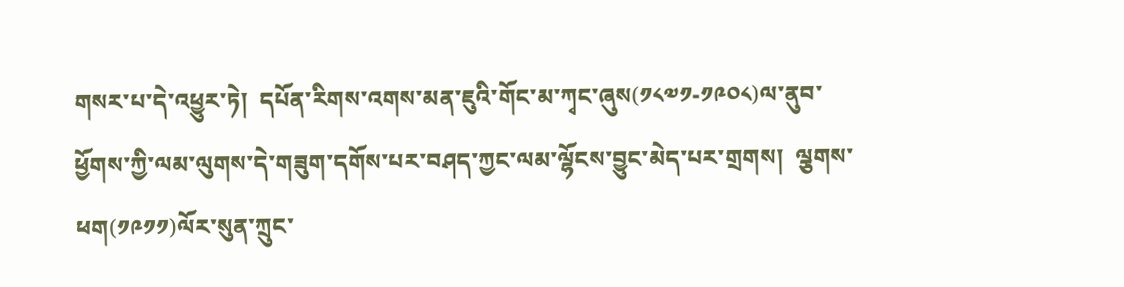གསར་པ་དེ་འཕྱུར་ཏེ།  དཔོན་རིགས་འགས་མན་ཇུའི་གོང་མ་ཀྭང་ཞུས(༡༨༧༡-༡༩༠༨)ལ་ནུབ་ཕྱོགས་ཀྱི་ལམ་ལུགས་དེ་གཟུག་དགོས་པར་བཤད་ཀྱང་ལམ་ལྷོངས་བྱུང་མེད་པར་གྲགས།  ལྕགས་ཕག(༡༩༡༡)ལོར་སུན་ཀྲུང་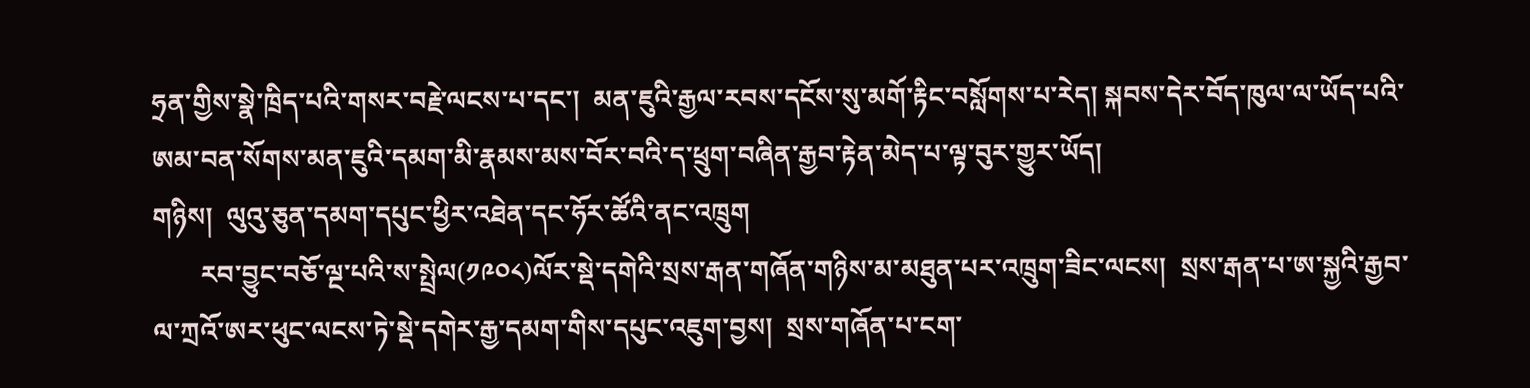ཧྲན་གྱིས་སྣེ་ཁྲིད་པའི་གསར་བརྗེ་ལངས་པ་དང་།  མན་ཇུའི་རྒྱལ་རབས་དངོས་སུ་མགོ་རྟིང་བསློགས་པ་རེད། སྐབས་དེར་བོད་ཁུལ་ལ་ཡོད་པའི་ཨམ་བན་སོགས་མན་ཇུའི་དམག་མི་རྣམས་མས་བོར་བའི་ད་ཕྲུག་བཞིན་རྒྱབ་རྟེན་མེད་པ་ལྟ་བུར་གྱུར་ཡོད།
གཉིས།  ལུའུ་ཅུན་དམག་དཔུང་ཕྱིར་འཐེན་དང་ཧོར་ཚོའི་ནང་འཁྲུག
       རབ་བྱུང་བཅོ་ལྔ་པའི་ས་སྤྲེལ(༡༩༠༨)ལོར་སྡེ་དགེའི་སྲས་རྒན་གཞོན་གཉིས་མ་མཐུན་པར་འཁྲུག་ཟིང་ལངས།  སྲས་རྒན་པ་ཨ་སྐྱའི་རྒྱབ་ལ་ཀྲའོ་ཨར་ཕུང་ལངས་ཏེ་སྡེ་དགེར་རྒྱ་དམག་གིས་དཔུང་འཇུག་བྱས།  སྲས་གཞོན་པ་ངག་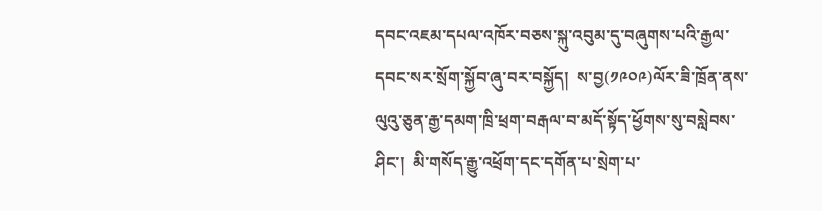དབང་འཇམ་དཔལ་འཁོར་བཅས་སྐུ་འབུམ་དུ་བཞུགས་པའི་རྒྱལ་དབང་སར་སྲོག་སྐྱོབ་ཞུ་བར་བསྐྱོད།  ས་བྱ(༡༩༠༩)ལོར་ཟི་ཁྲོན་ནས་ལུའུ་ཅུན་རྒྱ་དམག་ཁྲི་ཕྲག་བརྒལ་བ་མདོ་སྟོད་ཕྱོགས་སུ་བསླེབས་ཤིང་།  མི་གསོད་རྒྱུ་འཕྲོག་དང་དགོན་པ་སྲེག་པ་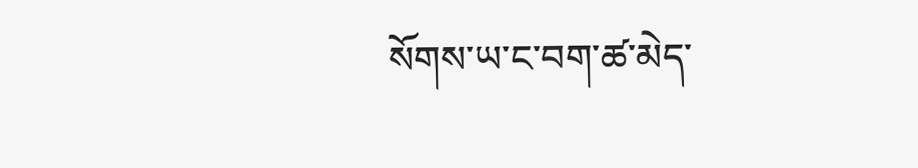སོགས་ཡ་ང་བག་ཚ་མེད་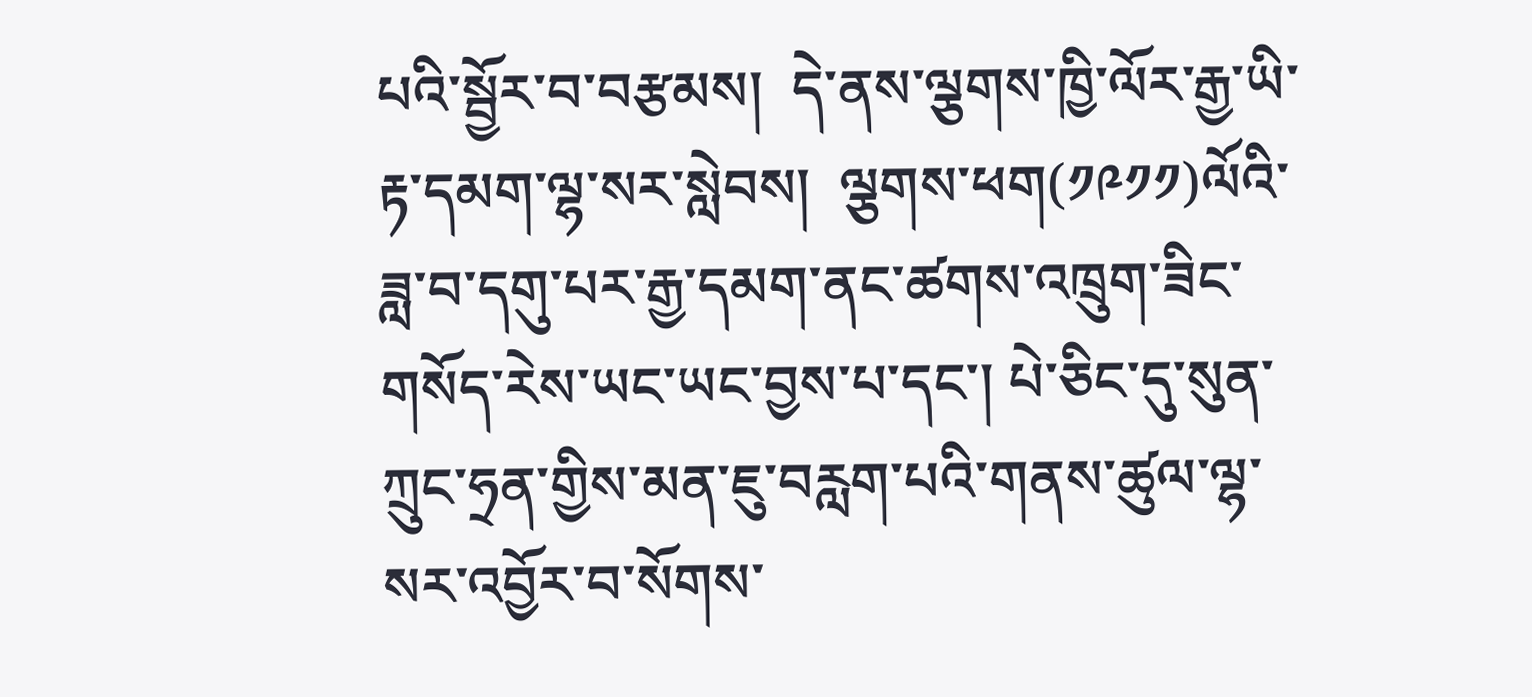པའི་སྦྱོར་བ་བརྩམས།  དེ་ནས་ལྕགས་ཁྱི་ལོར་རྒྱ་ཡི་རྟ་དམག་ལྷ་སར་སླེབས།  ལྕགས་ཕག(༡༩༡༡)ལོའི་ཟླ་བ་དགུ་པར་རྒྱ་དམག་ནང་ཚགས་འཁྲུག་ཟིང་གསོད་རེས་ཡང་ཡང་བྱས་པ་དང་། པེ་ཅིང་དུ་སུན་ཀྲུང་ཧྲན་གྱིས་མན་ཇུ་བརླག་པའི་གནས་ཚུལ་ལྷ་སར་འབྱོར་བ་སོགས་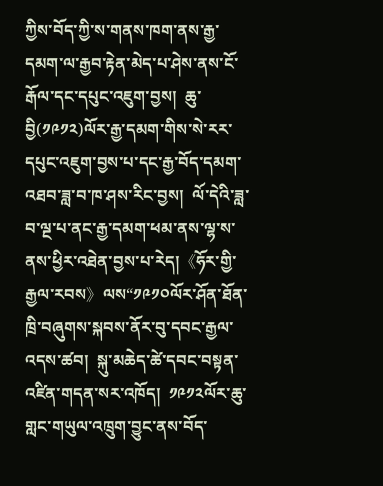ཀྱིས་བོད་ཀྱི་ས་གནས་ཁག་ནས་རྒྱ་དམག་ལ་རྒྱབ་རྟེན་མེད་པ་ཤེས་ནས་ངོ་རྒོལ་དང་དཔུང་འཇུག་བྱས།  ཆུ་བྱི(༡༩༡༢)ལོར་རྒྱ་དམག་གིས་སེ་རར་དཔུང་འཇུག་བྱས་པ་དང་རྒྱ་བོད་དམག་འཐབ་ཟླ་བ་ཁ་ཤས་རིང་བྱས།  ལོ་དེའི་ཟླ་བ་ལྔ་པ་ནང་རྒྱ་དམག་ཕམ་ནས་ལྷ་ས་ནས་ཕྱིར་འཐེན་བྱས་པ་རེད།《ཧོར་གྱི་རྒྱལ་རབས》ལས“༡༩༡༠ལོར་ཤོན་ཐོན་ཁྲི་བཞུགས་སྐབས་ནོར་བུ་དབང་རྒྱལ་འདས་ཚབ།  སྐུ་མཆེད་ཚེ་དབང་བསྟན་འཛིན་གདན་སར་འཁོད།  ༡༩༡༢ལོར་ཆུ་གླང་གཡུལ་འཁྲུག་བྱུང་ནས་བོད་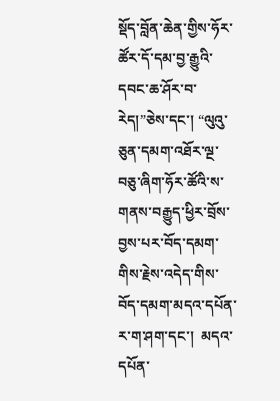སྡོད་བློན་ཆེན་གྱིས་ཧོར་ཚོར་དོ་དམ་བྱ་རྒྱུའི་དབང་ཆ་ཤོར་བ་རེད།”ཅེས་དང་། “ལུའུ་ཅུན་དམག་འཐོར་ལྔ་བཅུ་ཞིག་ཧོར་ཚོའི་ས་གནས་བརྒྱུད་ཕྱིར་བྲོས་བྱས་པར་བོད་དམག་གིས་རྗེས་འདེད་གིས་བོད་དམག་མདའ་དཔོན་ར་ག་ཤག་དང་།  མདའ་དཔོན་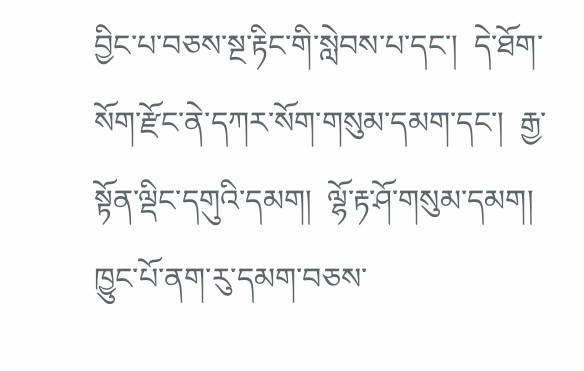བྱིང་པ་བཅས་སྔ་རྟིང་གི་སླེབས་པ་དང་།  དེ་ཐོག་སོག་རྫོང་ནེ་དཀར་སོག་གསུམ་དམག་དང་།  རྒྱ་སྟོན་ལྡིང་དགུའི་དམག།  ལྷོ་རྟ་ཤོ་གསུམ་དམག།  ཁྱུང་པོ་ནག་རུ་དམག་བཅས་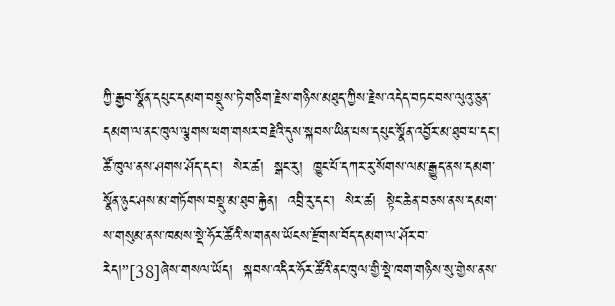ཀྱི་རྒྱབ་སྣོན་དཔུང་དམག་བསྡུས་ཏེ་གཅིག་རྗེས་གཉིས་མཐུད་ཀྱིས་རྗེས་འདེད་བཏང་བས་ལུའུ་ཅུན་དམག་ལ་ནང་ཁུལ་ལྕགས་ཕག་གསར་བརྗེའི་དུས་སྐབས་ཡིན་པས་དཔུང་སྣོན་འབྱོར་མ་ཐུབ་པ་དང་།  ཚོ་ཁུལ་ནས་ཤགས་ཤོད་དང་།  སེར་ཚ།  སྒང་རུ།  ཁྱུང་པོ་དཀར་རུ་སོགས་ལམ་རྒྱུད་ནས་དམག་སྣོན་ཉུང་ཤས་མ་གཏོགས་བསྡུ་མ་ཐུབ་རྐྱེན།  འབྲི་རུ་དང་།  སེར་ཚ།  སྟེང་ཆེན་བཅས་ནས་དམག་ས་གསུམ་ནས་ཁམས་སྡེ་ཧོར་ཚོའི་ས་གནས་ཡོངས་རྫོགས་བོད་དམག་ལ་ཤོར་བ་རེད།”[38]ཞེས་གསལ་ཡོད།  སྐབས་འདིར་ཧོར་ཚོའི་ནང་ཁུལ་གྱི་སྡེ་ཁག་གཉིས་སུ་གྱེས་ནས་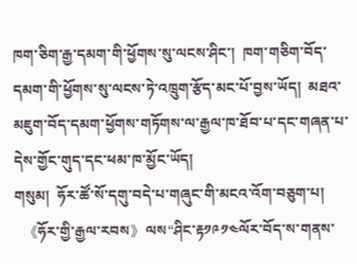ཁག་ཅིག་རྒྱ་དམག་གི་ཕྱོགས་སུ་ལངས་ཤིང་།  ཁག་གཅིག་བོད་དམག་གི་ཕྱོགས་སུ་ལངས་ཏེ་འཁྲུག་རྩོད་མང་པོ་བྱས་ཡོད།  མཐའ་མཇུག་བོད་དམག་ཕྱོགས་གཏོགས་ལ་རྒྱལ་ཁ་ཐོབ་པ་དང་གཞན་པ་དེས་གྱོང་གུད་དང་ཕམ་ཁ་མྱོང་ཡོད།
གསུམ།  ཧོར་ཚོ་སོ་དགུ་བདེ་པ་གཞུང་གི་མངའ་འོག་བཅུག་པ།
   《ཧོར་གྱི་རྒྱལ་རབས》ལས“ཤིང་རྟ༡༩༡༤ལོར་བོད་ས་གནས་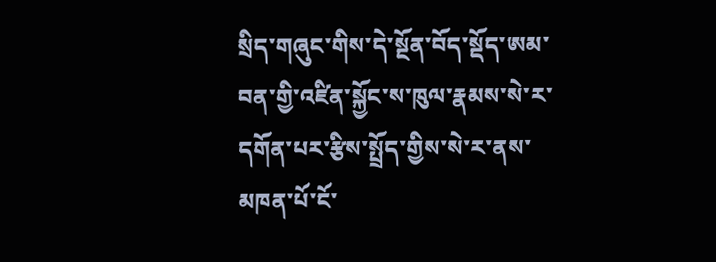སྲིད་གཞུང་གིས་དེ་སྔོན་བོད་སྡོད་ཨམ་བན་གྱི་འཛིན་སྐྱོང་ས་ཁུལ་རྣམས་སེ་ར་དགོན་པར་རྩིས་སྤྲོད་གྱིས་སེ་ར་ནས་མཁན་པོ་ངོ་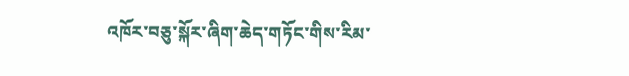འཁོར་བཅུ་སྐོར་ཞིག་ཆེད་གཏོང་གིས་རིམ་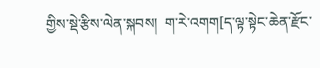གྱིས་སྡེ་རྩིས་ལེན་སྐབས།  ག་རེ་འགག[ད་ལྟ་སྟེང་ཆེན་རྫོང་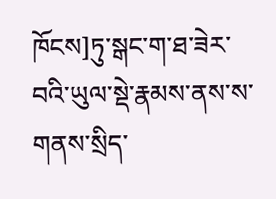ཁོངས]ཏུ་སྒང་ག་ཐ་ཟེར་བའི་ཡུལ་སྡེ་རྣམས་ནས་ས་གནས་སྲིད་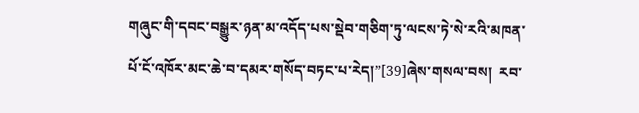གཞུང་གི་དབང་བསྒྱུར་ཉན་མ་འདོད་པས་སྡེབ་གཅིག་ཏུ་ལངས་ཏེ་སེ་རའི་མཁན་པོ་ངོ་འཁོར་མང་ཆེ་བ་དམར་གསོད་བཏང་པ་རེད།”[39]ཞེས་གསལ་བས།  རབ་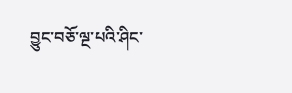བྱུང་བཅོ་ལྔ་པའི་ཤིང་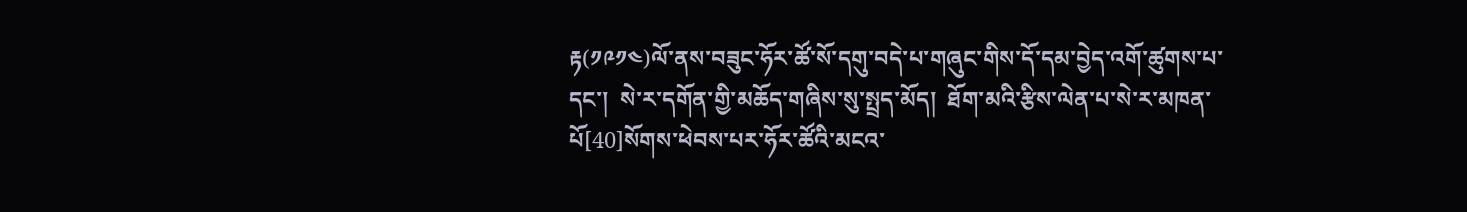རྟ(༡༩༡༤)ལོ་ནས་བཟུང་ཧོར་ཚོ་སོ་དགུ་བདེ་པ་གཞུང་གིས་དོ་དམ་བྱེད་འགོ་ཚུགས་པ་དང་།  སེ་ར་དགོན་གྱི་མཆོད་གཞིས་སུ་སྤྲད་མོད།  ཐོག་མའི་རྩིས་ལེན་པ་སེ་ར་མཁན་པོ[40]སོགས་ཕེབས་པར་ཧོར་ཚོའི་མངའ་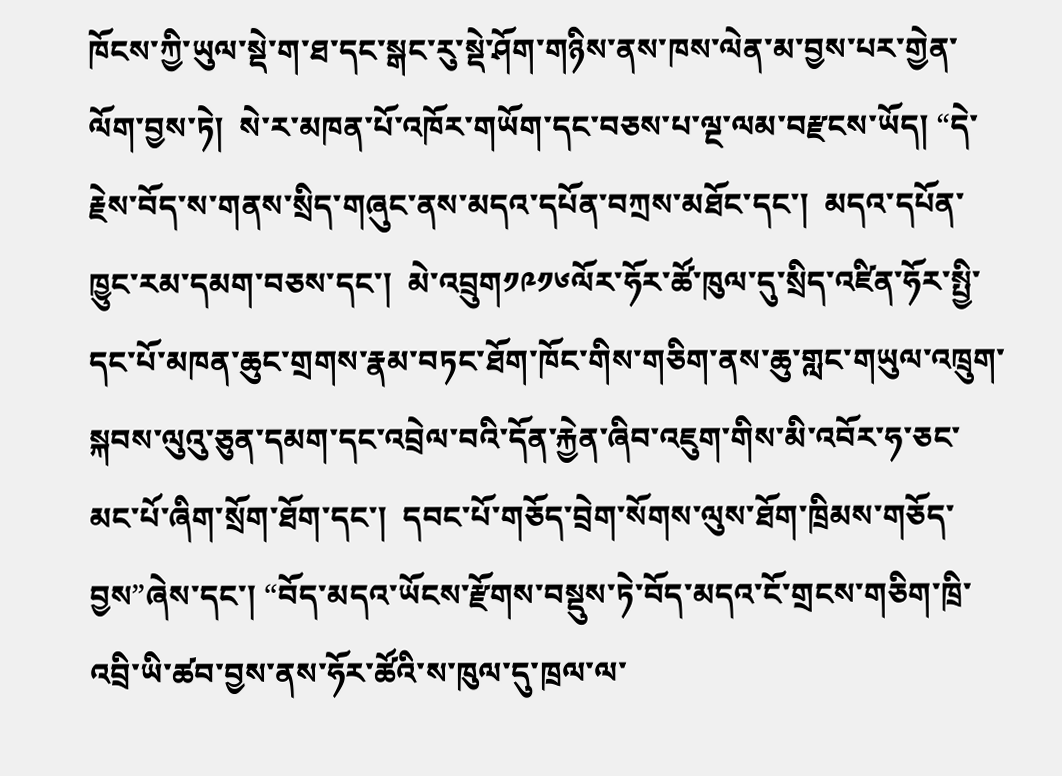ཁོངས་ཀྱི་ཡུལ་སྡེ་ག་ཐ་དང་སྒང་རུ་སྡེ་ཤོག་གཉིས་ནས་ཁས་ལེན་མ་བྱས་པར་གྱེན་ལོག་བྱས་ཏེ།  སེ་ར་མཁན་པོ་འཁོར་གཡོག་དང་བཅས་པ་ལྔ་ལམ་བརྫངས་ཡོད། “དེ་རྗེས་བོད་ས་གནས་སྲིད་གཞུང་ནས་མདའ་དཔོན་བཀྲས་མཐོང་དང་།  མདའ་དཔོན་ཁྱུང་རམ་དམག་བཅས་དང་།  མེ་འབྲུག༡༩༡༦ལོར་ཧོར་ཚོ་ཁུལ་དུ་སྲིད་འཛིན་ཧོར་སྤྱི་དང་པོ་མཁན་ཆུང་གྲགས་རྣམ་བཏང་ཐོག་ཁོང་གིས་གཅིག་ནས་ཆུ་གླང་གཡུལ་འཁྲུག་སྐབས་ལུའུ་ཅུན་དམག་དང་འབྲེལ་བའི་དོན་རྐྱེན་ཞིབ་འཇུག་གིས་མི་འབོར་ཧ་ཅང་མང་པོ་ཞིག་སྲོག་ཐོག་དང་།  དབང་པོ་གཅོད་བྲེག་སོགས་ལུས་ཐོག་ཁྲིམས་གཅོད་བྱས”ཞེས་དང་། “བོད་མདའ་ཡོངས་རྫོགས་བསྡུས་ཏེ་བོད་མདའ་ངོ་གྲངས་གཅིག་ཁྲི་འབྲི་ཡི་ཚབ་བྱས་ནས་ཧོར་ཚོའི་ས་ཁུལ་དུ་ཁྲལ་ལ་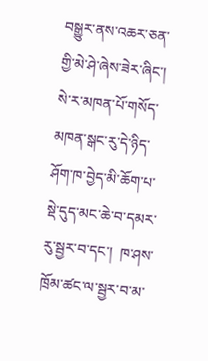བསྒྱུར་ནས་འཆར་ཅན་གྱི་མེ་ཤེ་ཞེས་ཟེར་ཞིང་།  སེ་ར་མཁན་པོ་གསོད་མཁན་སྒང་རུ་དེ་ཉིད་ཤོག་ཁ་བྱེད་མི་ཆོག་པ་སྡེ་དུད་མང་ཆེ་བ་དམར་རུ་སྦྱར་བ་དང་།  ཁ་ཤས་ཁྲོམ་ཚང་ལ་སྦྱར་བ་མ་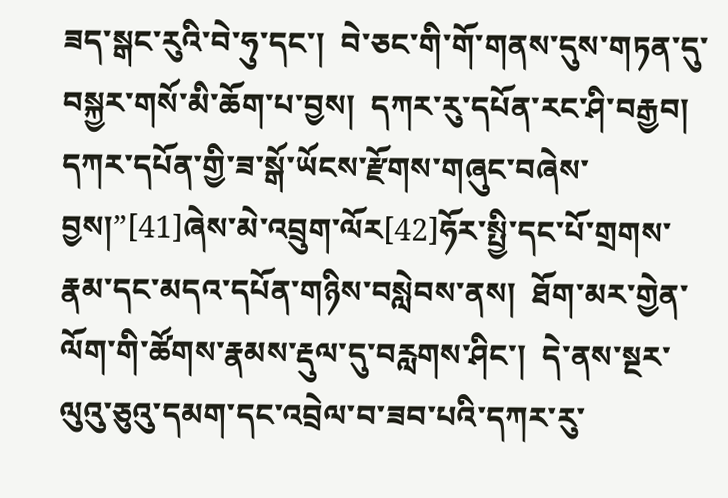ཟད་སྒང་རུའི་བེ་ཧུ་དང་།  བེ་ཅང་གི་གོ་གནས་དུས་གཏན་དུ་བསྐྱར་གསོ་མི་ཆོག་པ་བྱས།  དཀར་རུ་དཔོན་རང་ཤི་བརྒྱབ།  དཀར་དཔོན་གྱི་ཟ་སྒོ་ཡོངས་རྫོགས་གཞུང་བཞེས་བྱས།”[41]ཞེས་མེ་འབྲུག་ལོར[42]ཧོར་སྤྱི་དང་པོ་གྲགས་རྣམ་དང་མདའ་དཔོན་གཉིས་བསླེབས་ནས།  ཐོག་མར་གྱེན་ལོག་གི་ཚོགས་རྣམས་རྡུལ་དུ་བརླགས་ཤིང་།  དེ་ནས་སྔར་ལུའུ་ཅུའུ་དམག་དང་འབྲེལ་བ་ཟབ་པའི་དཀར་རུ་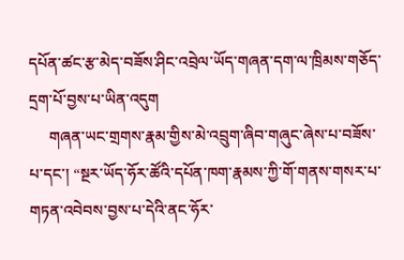དཔོན་ཚང་རྩ་མེད་བཟོས་ཤིང་འབྲེལ་ཡོད་གཞན་དག་ལ་ཁྲིམས་གཅོད་དྲག་པོ་བྱས་པ་ཡིན་འདུག
     གཞན་ཡང་གྲགས་རྣམ་གྱིས་མེ་འབྲུག་ཞིབ་གཞུང་ཞེས་པ་བཟོས་པ་དང་། “སྔར་ཡོད་ཧོར་ཚོའི་དཔོན་ཁག་རྣམས་ཀྱི་གོ་གནས་གསར་པ་གཏན་འབེབས་བྱས་པ་དེའི་ནང་ཧོར་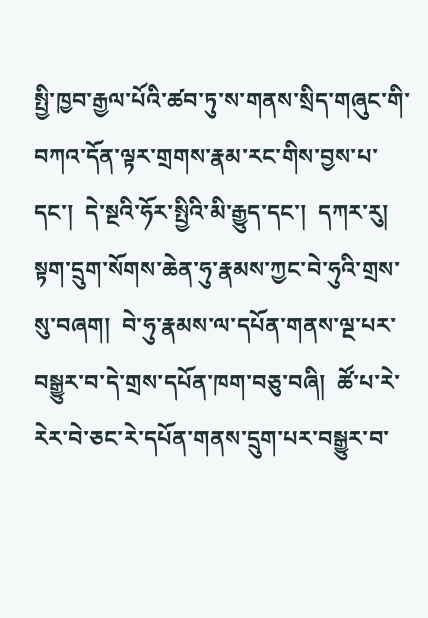སྤྱི་ཁྱབ་རྒྱལ་པོའི་ཚབ་ཏུ་ས་གནས་སྲིད་གཞུང་གི་བཀའ་དོན་ལྟར་གྲགས་རྣམ་རང་གིས་བྱས་པ་དང་།  དེ་སྔའི་ཧོར་སྤྱིའི་མི་རྒྱུད་དང་།  དཀར་རུ།  སྟག་དྲུག་སོགས་ཆེན་ཧུ་རྣམས་ཀྱང་བེ་ཧུའི་གྲས་སུ་བཞག།  བེ་ཧུ་རྣམས་ལ་དཔོན་གནས་ལྔ་པར་བསྒྱུར་བ་དེ་གྲས་དཔོན་ཁག་བཅུ་བཞི།  ཚོ་པ་རེ་རེར་བེ་ཅང་རེ་དཔོན་གནས་དྲུག་པར་བསྒྱུར་བ་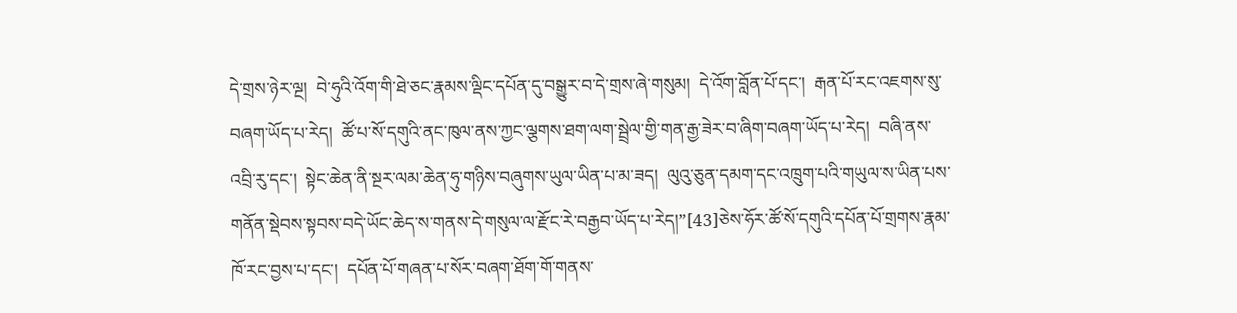དེ་གྲས་ཉེར་ལྔ།  བེ་ཧུའི་འོག་གི་ཐེ་ཅང་རྣམས་ལྡིང་དཔོན་དུ་བསྒྱུར་བ་དེ་གྲས་ཞེ་གསུམ།  དེ་འོག་བློན་པོ་དང་།  རྒན་པོ་རང་འཇགས་སུ་བཞག་ཡོད་པ་རེད།  ཚོ་པ་སོ་དགུའི་ནང་ཁུལ་ནས་ཀྱང་ལྕགས་ཐག་ལག་སྦྲེལ་གྱི་གན་རྒྱ་ཟེར་བ་ཞིག་བཞག་ཡོད་པ་རེད།  བཞི་ནས་འབྲི་རུ་དང་།  སྟེང་ཆེན་ནི་སྔར་ལམ་ཆེན་ཧུ་གཉིས་བཞུགས་ཡུལ་ཡིན་པ་མ་ཟད།  ལུའུ་ཅུན་དམག་དང་འཁྲུག་པའི་གཡུལ་ས་ཡིན་པས་གནོན་སྡེབས་སྟབས་བདེ་ཡོང་ཆེད་ས་གནས་དེ་གསུལ་ལ་རྫོང་རེ་བརྒྱབ་ཡོད་པ་རེད།”[43]ཅེས་ཧོར་ཚོ་སོ་དགུའི་དཔོན་པོ་གྲགས་རྣམ་ཁོ་རང་བྱས་པ་དང་།  དཔོན་པོ་གཞན་པ་སོར་བཞག་ཐོག་གོ་གནས་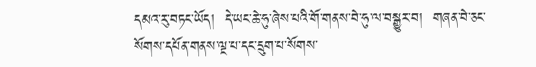དམའ་རུ་བཏང་ཡོད།  དེ་ཡང་ཆེ་ཧུ་ཞེས་པའི་གོ་གནས་བེ་ཧུ་ལ་བསྒྱུར་བ།  གཞན་བེ་ཅང་སོགས་དཔོན་གནས་ལྔ་པ་དང་དྲུག་པ་སོགས་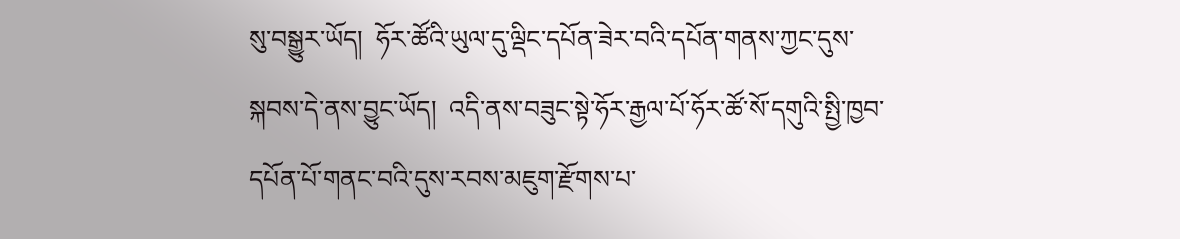སུ་བསྒྱུར་ཡོད།  ཧོར་ཚོའི་ཡུལ་དུ་ལྡིང་དཔོན་ཟེར་བའི་དཔོན་གནས་ཀྱང་དུས་སྐབས་དེ་ནས་བྱུང་ཡོད།  འདི་ནས་བཟུང་སྟེ་ཧོར་རྒྱལ་པོ་ཧོར་ཚོ་སོ་དགུའི་སྤྱི་ཁྱབ་དཔོན་པོ་གནང་བའི་དུས་རབས་མཇུག་རྫོགས་པ་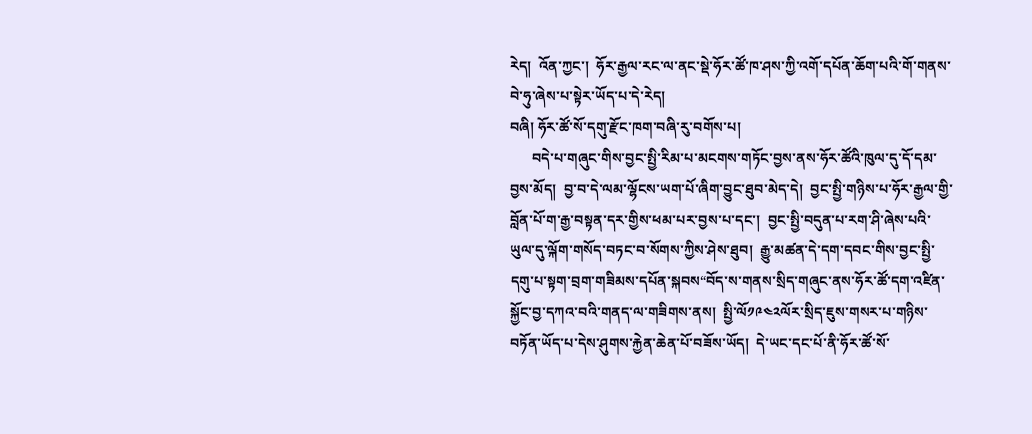རེད།  འོན་ཀྱང་།  ཧོར་རྒྱལ་རང་ལ་ནང་སྡེ་ཧོར་ཚོ་ཁ་ཤས་ཀྱི་འགོ་དཔོན་ཆོག་པའི་གོ་གནས་བེ་ཧུ་ཞེས་པ་སྟེར་ཡོད་པ་དེ་རེད།
བཞི། ཧོར་ཚོ་སོ་དགུ་རྫོང་ཁག་བཞི་རུ་བགོས་པ།
      བདེ་པ་གཞུང་གིས་བྱང་སྤྱི་རིམ་པ་མངགས་གཏོང་བྱས་ནས་ཧོར་ཚོའི་ཁུལ་དུ་དོ་དམ་བྱས་མོད།  བྱ་བ་དེ་ལམ་ལྷོངས་ཡག་པོ་ཞིག་བྱུང་ཐུབ་མེད་དེ།  བྱང་སྤྱི་གཉིས་པ་ཧོར་རྒྱལ་གྱི་བློན་པོ་ག་རྒྱ་བསྟན་དར་གྱིས་ཕམ་པར་བྱས་པ་དང་།  བྱང་སྤྱི་བདུན་པ་རག་ཤི་ཞེས་པའི་ཡུལ་དུ་ལྐོག་གསོད་བཏང་བ་སོགས་ཀྱིས་ཤེས་ཐུབ།  རྒྱུ་མཚན་དེ་དག་དབང་གིས་བྱང་སྤྱི་དགུ་པ་སྟག་བྲག་གཟིམས་དཔོན་སྐབས“བོད་ས་གནས་སྲིད་གཞུང་ནས་ཧོར་ཚོ་དག་འཛིན་སྐྱོང་བྱ་དཀའ་བའི་གནད་ལ་གཟིགས་ནས།  སྤྱི་ལོ༡༩༤༢ལོར་སྲིད་ཇུས་གསར་པ་གཉིས་བཏོན་ཡོད་པ་དེས་ཤུགས་རྐྱེན་ཆེན་པོ་བཟོས་ཡོད།  དེ་ཡང་དང་པོ་ནི་ཧོར་ཚོ་སོ་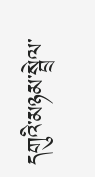དགུའི་མཉམ་སྦྲེལ་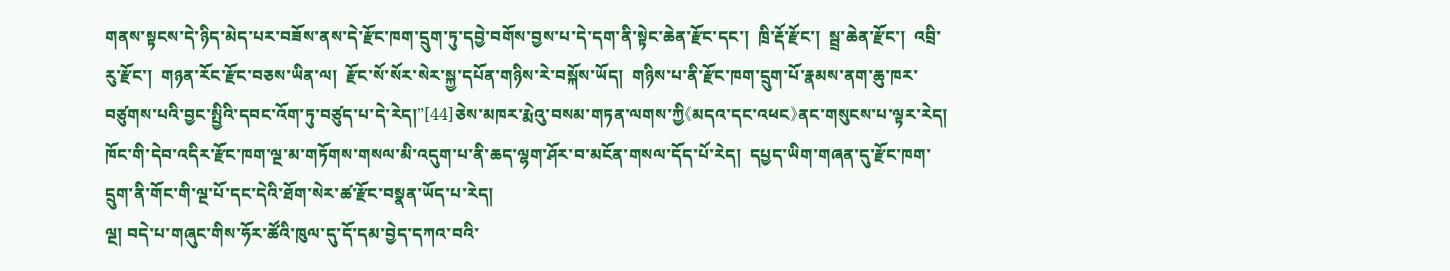གནས་སྟངས་དེ་ཉིད་མེད་པར་བཟོས་ནས་དེ་རྫོང་ཁག་དྲུག་ཏུ་དབྱེ་བགོས་བྱས་པ་དེ་དག་ནི་སྟེང་ཆེན་རྫོང་དང་།  ཁྲི་རྡོ་རྫོང་།  སྦྲ་ཆེན་རྫོང་།  འབྲི་རུ་རྫོང་།  གཉན་རོང་རྫོང་བཅས་ཡིན་ལ།  རྫོང་སོ་སོར་སེར་སྐྱ་དཔོན་གཉིས་རེ་བསྐོས་ཡོད།  གཉིས་པ་ནི་རྫོང་ཁག་དྲུག་པོ་རྣམས་ནག་ཆུ་ཁར་བཙུགས་པའི་བྱང་སྤྱིའི་དབང་འོག་ཏུ་བཙུད་པ་དེ་རེད།”[44]ཅེས་མཁར་རྨེའུ་བསམ་གཏན་ལགས་ཀྱི《མདའ་དང་འཕང》ནང་གསུངས་པ་ལྟར་རེད།  ཁོང་གི་དེབ་འདིར་རྫོང་ཁག་ལྔ་མ་གཏོགས་གསལ་མི་འདུག་པ་ནི་ཆད་ལྷག་ཤོར་བ་མངོན་གསལ་དོད་པོ་རེད།  དཔྱད་ཡིག་གཞན་དུ་རྫོང་ཁག་དྲུག་ནི་གོང་གི་ལྔ་པོ་དང་དེའི་ཐོག་སེར་ཚ་རྫོང་བསྣན་ཡོད་པ་རེད།
ལྔ། བདེ་པ་གཞུང་གིས་ཧོར་ཚོའི་ཁུལ་དུ་དོ་དམ་བྱེད་དཀའ་བའི་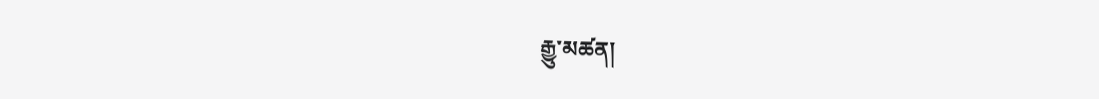རྒྱུ་མཚན།